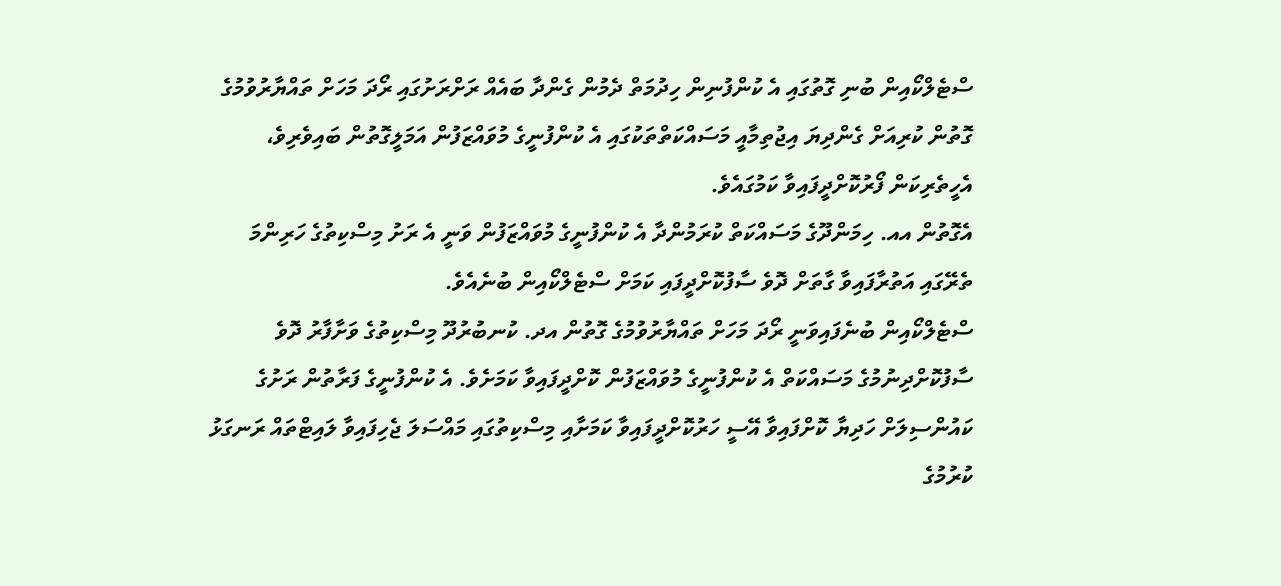ސްޓެލްކޯއިން ބުނި ގޮތުގައި އެ ކުންފުނިން ހިދުމަތް ދެމުން ގެންދާ ބައެއް ރަށްރަށުގައި ރޯދަ މަހަށް ތައްޔާރުވުމުގެ ގޮތުން ކުރިއަށް ގެންދިޔަ އިޖުތިމާއީ މަސައްކަތްތަކުގައި އެ ކުންފުނީގެ މުވައްޒަފުން އަމަލީގޮތުން ބައިވެރިވެ، އެހީތެރިކަން ފޯރުކޮށްދީފައިވާ ކަމުގައެވެ.
އެގޮތުން އއ. ހިމަންދޫގެ މަސައްކަތް ކުރަމުންދާ އެ ކުންފުނީގެ މުވައްޒަފުން ވަނީ އެ ރަށު މިސްކިތުގެ ހަރިންމަ ތެރޭގައި އަތުރާފައިވާ ގާތަށް ދޮވެ ސާފުކޮށްދީފައި ކަމަށް ސްޓެލްކޯއިން ބުނެއެވެ.
ސްޓެލްކޯއިން ބުނެފައިވަނީ ރޯދަ މަހަށް ތައްޔާރުވުމުގެ ގޮތުން އދ. ކުނބުރުދޫ މިސްކިތުގެ ވަށާފާރު ދޮވެ ސާފުކޮށްދިނުމުގެ މަސައްކަތް އެ ކުންފުނީގެ މުވައްޒަފުން ކޮށްދީފައިވާ ކަމަށެވެ. އެ ކުންފުނީގެ ފަރާތުން ރަށުގެ ކައުންސިލަށް ހަދިޔާ ކޮށްފައިވާ އޭސީ ހަރުކޮށްދީފައިވާ ކަމަށާއި މިސްކިތުގައި މައްސަލަ ޖެހިފައިވާ ލައިޓްތައް ރަނގަޅު ކުރުމުގެ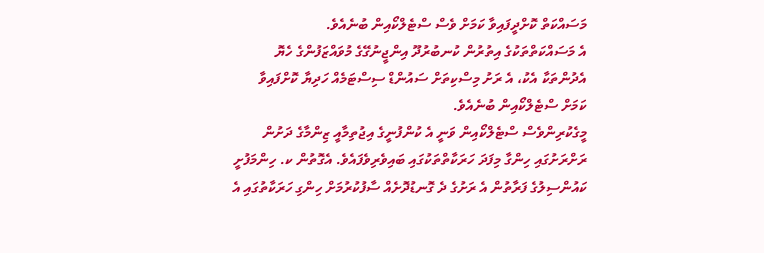މަސައްކަތް ކޮށްދީފައިވާ ކަމަށް ވެސް ސްޓެލްކޯއިން ބުނެއެވެ.
އެ މަސައްކަތްތަކުގެ އިތުރުން ކުނބުރުދޫ އިންޖީނުގޭގެ މުވައްޒަފުންގެ ހެޔޮ އެދުންތަކާ އެކު، އެ ރަށު މިސްކިތަށް ސައުންޑް ސިސްޓަމެއް ހަދިޔާ ކޮށްފައިވާ ކަމަށް ސްޓެލްކޯއިން ބުނެއެވެ.
މީގެކުރިންވެސް ސްޓެލްކޯއިން ވަނީ އެ ކުންފުނީގެ އިޖުތިމާއީ ޒިންމާގެ ދަށުން ރަށްރަށުގައި ހިންގާ މިފަދަ ހަރަކާތްތަކުގައި ބައިވެރިވެފައެވެ. އެގޮތުން ކ. ހިންމަފުށީ ކައުންސިލުގެ ފަރާތުން އެ ރަށުގެ ދެ ގޮނޑުދޮށެއް ސާފުކުރުމަށް ހިންގި ހަރަކާތުގައި އެ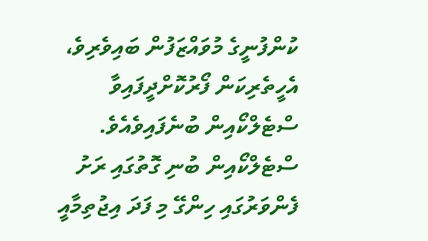ކުންފުނީގެ މުވައްޒަފުން ބައިވެރިވެ، އެހީތެރިކަން ފޯރުކޮށްދީފައިވާ ސްޓެލްކޯއިން ބުނެފައިވެއެވެ.
ސްޓެލްކޯއިން ބުނި ގޮތުގައި ރަށު ފެންވަރުގައި ހިންގޭ މި ފަދަ އިޖުތިމާއީ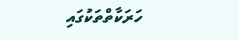ހަރަކާތްތަކުގައި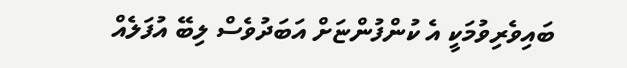ބައިވެރިވުމަކީ އެ ކުންފުންޏަށް އަބަދުވެސް ލިބޭ އުފަލެއް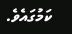ކަމުގައެވެ.